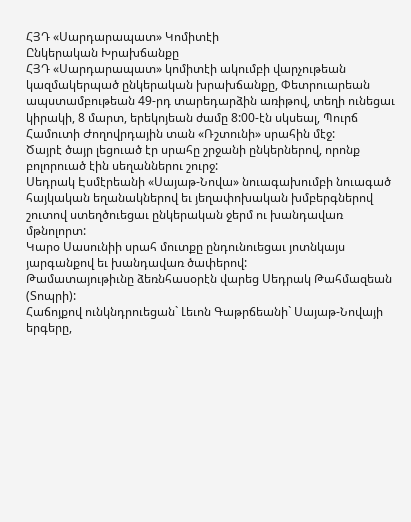ՀՅԴ «Սարդարապատ» Կոմիտէի
Ընկերական Խրախճանքը
ՀՅԴ «Սարդարապատ» կոմիտէի ակումբի վարչութեան կազմակերպած ընկերական խրախճանքը, Փետրուարեան ապստամբութեան 49-րդ տարեդարձին առիթով, տեղի ունեցաւ կիրակի, 8 մարտ, երեկոյեան ժամը 8:00-էն սկսեալ, Պուրճ Համուտի Ժողովրդային տան «Ռշտունի» սրահին մէջ:
Ծայրէ ծայր լեցուած էր սրահը շրջանի ընկերներով, որոնք բոլորուած էին սեղաններու շուրջ:
Սեդրակ Էսմէրեանի «Սայաթ-Նովա» նուագախումբի նուագած հայկական եղանակներով եւ յեղափոխական խմբերգներով շուտով ստեղծուեցաւ ընկերական ջերմ ու խանդավառ մթնոլորտ:
Կարօ Սասունիի սրահ մուտքը ընդունուեցաւ յոտնկայս յարգանքով եւ խանդավառ ծափերով:
Թամատայութիւնը ձեռնհասօրէն վարեց Սեդրակ Թահմազեան (Տոպրի):
Հաճոյքով ունկնդրուեցան` Լեւոն Գաթրճեանի` Սայաթ-Նովայի երգերը,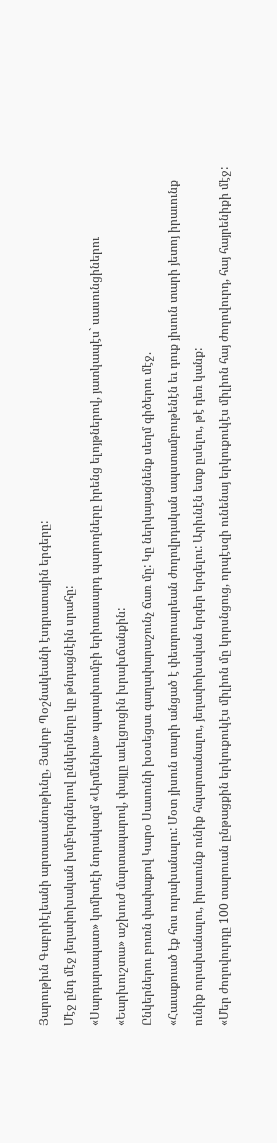Յարութիւն Գաբրիէլեանի արտասանութիւնը, Յակոբ Պօշնակեանի էսդրատային երգերը:
Մէջ ընդ մէջ յեղափոխական խմբերգներով ընկերները կը թնդացնէին սրահը:
«Սարդարապատ» կոմիտէի նորակազմ «Արմենիա» պարախումբի երիտասարդ պարողները իրենց ելոյթներով, յատկապէս` սասունցիներու «Եարխուշտա» աշխուժ մարտապարով, փայլը աւելցուցին խրախճանքին:
Ընկերներու բուռն փափաքով Կարօ Սասունի խօսեցաւ գաղափարաշունչ ճառ մը: Կը ներկայացնենք սեղմ գիծերու մէջ.
«Հաւաքուած էք հոս ուրախանալու: Մօտ յիսուն տարի անցած է փետրուարեան ժողովրդական ապստամբութենէն եւ դուք յիսուն տարի յետոյ իրաւունք ունիք ուրախանալու, իրաւունք ունիք հպարտանալու, յեղափոխական երգեր երգելու: Արիւնէն ետք ըսելու, թէ դեռ կանք:
«Մեր ժողովուրդը 100 տարուան ընթացքին երկուքուկէս միլիոն մը կորսնցուց, որպէսզի ունենայ երկուքուկէս միլիոն հայ ժողովուրդ, հայ հայրենիքի մէջ: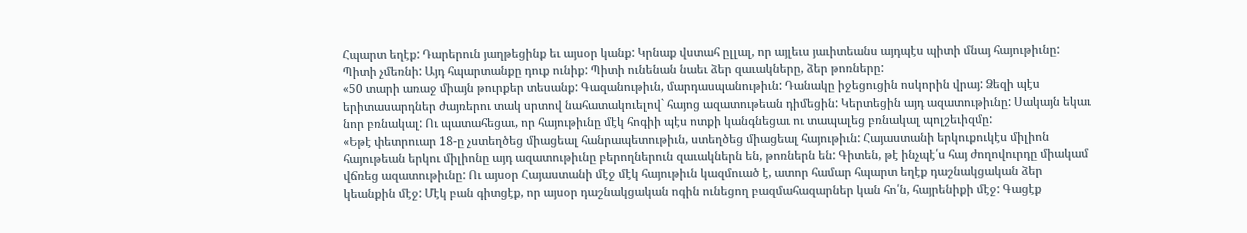Հպարտ եղէք: Դարերուն յաղթեցինք եւ այսօր կանք: Կրնաք վստահ ըլլալ, որ այլեւս յաւիտեանս այդպէս պիտի մնայ հայութիւնը: Պիտի չմեռնի: Այդ հպարտանքը դուք ունիք: Պիտի ունենան նաեւ ձեր զաւակները, ձեր թոռները:
«50 տարի առաջ միայն թուրքեր տեսանք: Գազանութիւն, մարդասպանութիւն: Դանակը իջեցուցին ոսկորին վրայ: Ձեզի պէս երիտասարդներ ժայռերու տակ սրտով նահատակուելով` հայոց ազատութեան դիմեցին: Կերտեցին այդ ազատութիւնը: Սակայն եկաւ նոր բռնակալ: Ու պատահեցաւ, որ հայութիւնը մէկ հոգիի պէս ոտքի կանգնեցաւ ու տապալեց բռնակալ պոլշեւիզմը:
«Եթէ փետրուար 18-ը չստեղծեց միացեալ հանրապետութիւն, ստեղծեց միացեալ հայութիւն: Հայաստանի երկուքուկէս միլիոն հայութեան երկու միլիոնը այդ ազատութիւնը բերողներուն զաւակներն են, թոռներն են: Գիտեն, թէ ինչպէ՛ս հայ ժողովուրդը միակամ վճռեց ազատութիւնը: Ու այսօր Հայաստանի մէջ մէկ հայութիւն կազմուած է, ատոր համար հպարտ եղէք դաշնակցական ձեր կեանքին մէջ: Մէկ բան գիտցէք, որ այսօր դաշնակցական ոգին ունեցող բազմահազարներ կան հո՛ն, հայրենիքի մէջ: Գացէք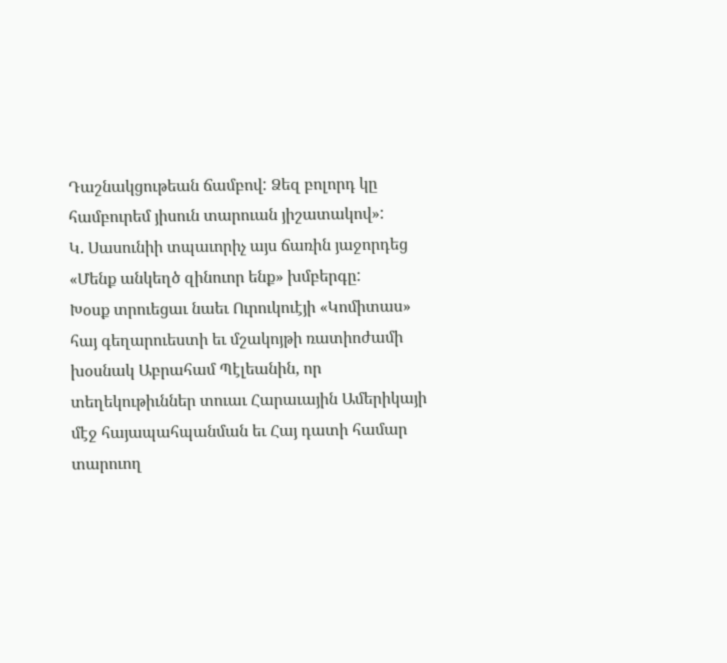Դաշնակցութեան ճամբով: Ձեզ բոլորդ կը համբուրեմ յիսուն տարուան յիշատակով»:
Կ. Սասունիի տպաւորիչ այս ճառին յաջորդեց «Մենք անկեղծ զինուոր ենք» խմբերգը:
Խօսք տրուեցաւ նաեւ Ուրուկուէյի «Կոմիտաս» հայ գեղարուեստի եւ մշակոյթի ռատիոժամի խօսնակ Աբրահամ Պէլեանին, որ տեղեկութիւններ տուաւ Հարաւային Ամերիկայի մէջ հայապահպանման եւ Հայ դատի համար տարուող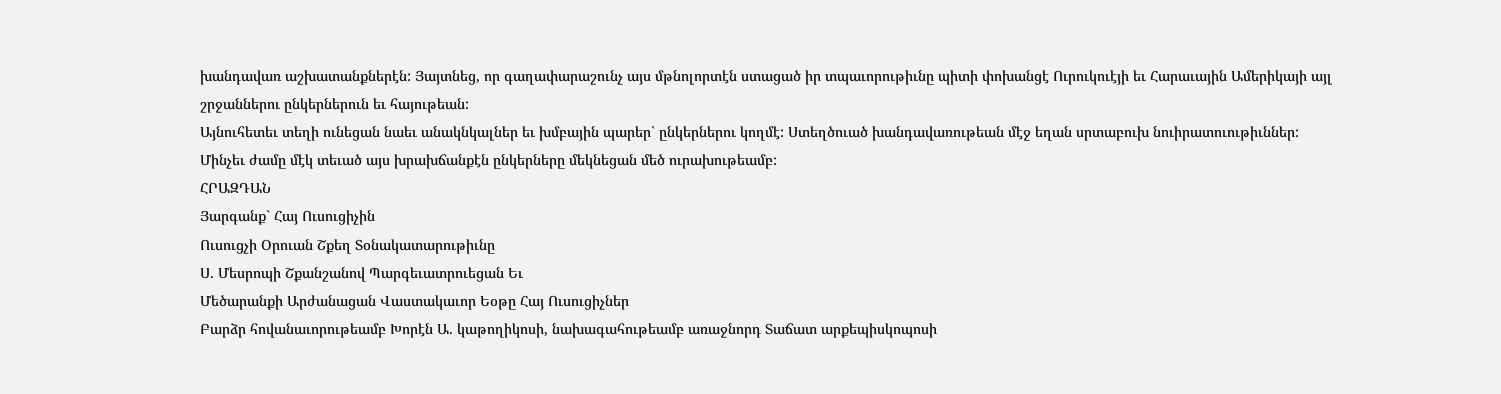խանդավառ աշխատանքներէն: Յայտնեց, որ գաղափարաշունչ այս մթնոլորտէն ստացած իր տպաւորութիւնը պիտի փոխանցէ Ուրուկուէյի եւ Հարաւային Ամերիկայի այլ շրջաններու ընկերներուն եւ հայութեան:
Այնուհետեւ տեղի ունեցան նաեւ անակնկալներ եւ խմբային պարեր` ընկերներու կողմէ: Ստեղծուած խանդավառութեան մէջ եղան սրտաբուխ նուիրատուութիւններ:
Մինչեւ ժամը մէկ տեւած այս խրախճանքէն ընկերները մեկնեցան մեծ ուրախութեամբ:
ՀՐԱԶԴԱՆ
Յարգանք` Հայ Ուսուցիչին
Ուսուցչի Օրուան Շքեղ Տօնակատարութիւնը
Ս. Մեսրոպի Շքանշանով Պարգեւատրուեցան Եւ
Մեծարանքի Արժանացան Վաստակաւոր Եօթը Հայ Ուսուցիչներ
Բարձր հովանաւորութեամբ Խորէն Ա. կաթողիկոսի, նախագահութեամբ առաջնորդ Տաճատ արքեպիսկոպոսի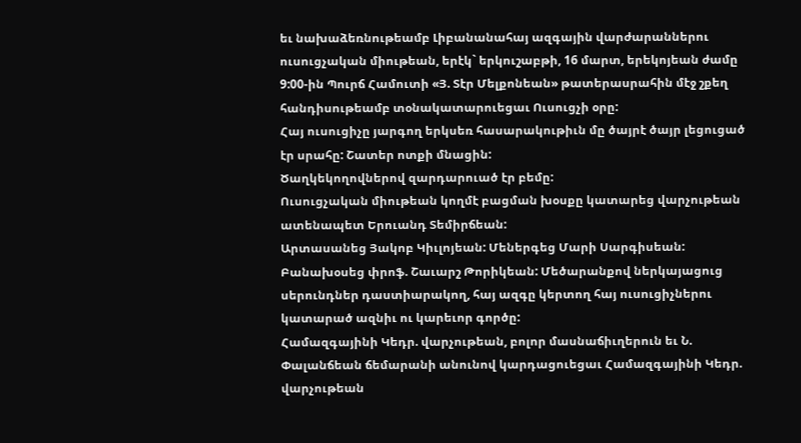եւ նախաձեռնութեամբ Լիբանանահայ ազգային վարժարաններու ուսուցչական միութեան, երէկ` երկուշաբթի, 16 մարտ, երեկոյեան ժամը 9:00-ին Պուրճ Համուտի «Յ. Տէր Մելքոնեան» թատերասրահին մէջ շքեղ հանդիսութեամբ տօնակատարուեցաւ Ուսուցչի օրը:
Հայ ուսուցիչը յարգող երկսեռ հասարակութիւն մը ծայրէ ծայր լեցուցած էր սրահը: Շատեր ոտքի մնացին:
Ծաղկեկողովներով զարդարուած էր բեմը:
Ուսուցչական միութեան կողմէ բացման խօսքը կատարեց վարչութեան ատենապետ Երուանդ Տեմիրճեան:
Արտասանեց Յակոբ Կիւլոյեան: Մեներգեց Մարի Սարգիսեան:
Բանախօսեց փրոֆ. Շաւարշ Թորիկեան: Մեծարանքով ներկայացուց սերունդներ դաստիարակող, հայ ազգը կերտող հայ ուսուցիչներու կատարած ազնիւ ու կարեւոր գործը:
Համազգայինի Կեդր. վարչութեան, բոլոր մասնաճիւղերուն եւ Ն. Փալանճեան ճեմարանի անունով կարդացուեցաւ Համազգայինի Կեդր. վարչութեան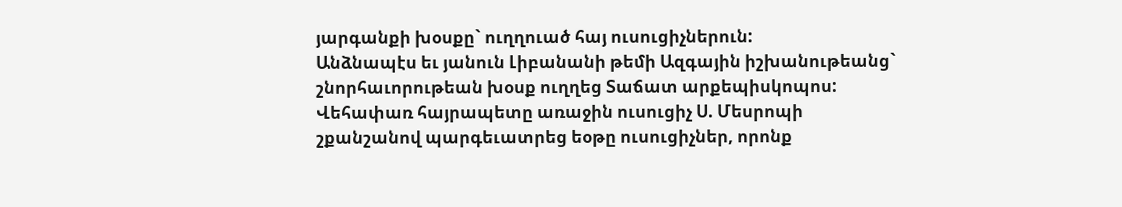յարգանքի խօսքը` ուղղուած հայ ուսուցիչներուն:
Անձնապէս եւ յանուն Լիբանանի թեմի Ազգային իշխանութեանց` շնորհաւորութեան խօսք ուղղեց Տաճատ արքեպիսկոպոս:
Վեհափառ հայրապետը առաջին ուսուցիչ Ս. Մեսրոպի շքանշանով պարգեւատրեց եօթը ուսուցիչներ, որոնք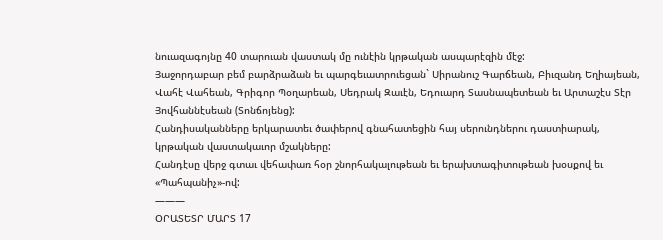նուազագոյնը 40 տարուան վաստակ մը ունէին կրթական ասպարէզին մէջ:
Յաջորդաբար բեմ բարձրաձան եւ պարգեւատրուեցան` Սիրանուշ Գարճեան, Բիւզանդ Եղիայեան, Վահէ Վահեան, Գրիգոր Պօղարեան, Սեդրակ Զաւէն, Եդուարդ Տասնապետեան եւ Արտաշէս Տէր Յովհաննէսեան (Տոնճոյենց):
Հանդիսականները երկարատեւ ծափերով գնահատեցին հայ սերունդներու դաստիարակ, կրթական վաստակաւոր մշակները:
Հանդէսը վերջ գտաւ վեհափառ հօր շնորհակալութեան եւ երախտագիտութեան խօսքով եւ «Պահպանիչ»-ով:
———
ՕՐԱՏԵՏՐ ՄԱՐՏ 17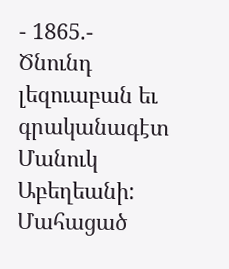- 1865.- Ծնունդ լեզուաբան եւ գրականագէտ Մանուկ Աբեղեանի: Մահացած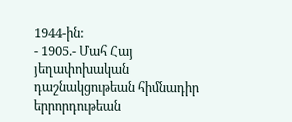1944-ին:
- 1905.- Մահ Հայ յեղափոխական դաշնակցութեան հիմնադիր երրորդութեան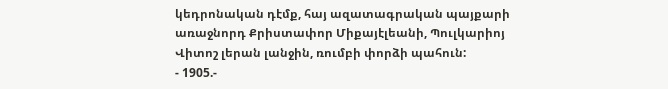կեդրոնական դէմք, հայ ազատագրական պայքարի առաջնորդ Քրիստափոր Միքայէլեանի, Պուլկարիոյ Վիտոշ լերան լանջին, ռումբի փորձի պահուն:
- 1905.-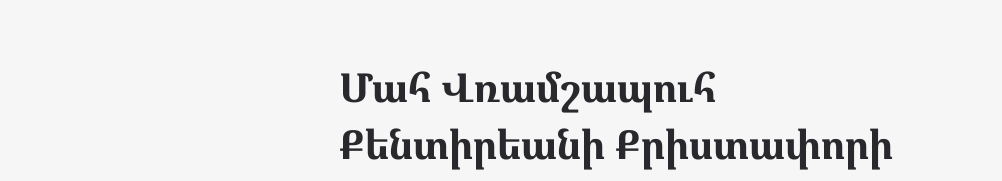Մահ Վռամշապուհ Քենտիրեանի Քրիստափորի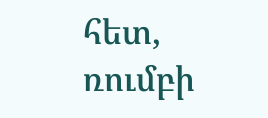հետ, ռումբի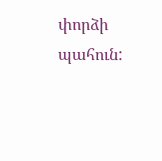փորձի պահուն: